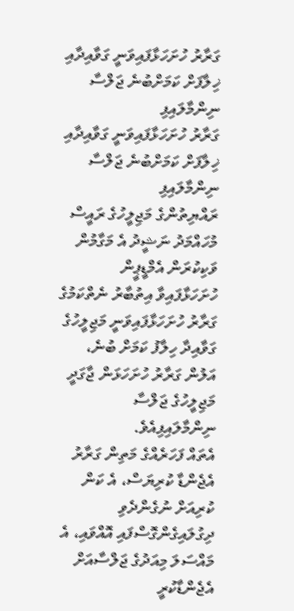ގަރާރު ހުށަހަޅާފައިވަނީ ގަވާއިދާއި ޚިލާފަށް ކަމަށްބުނެ ޖަލްސާ ނިންމާލައިފި
ގަރާރު ހުށަހަޅާފައިވަނީ ގަވާއިދާއި ޚިލާފަށް ކަމަށްބުނެ ޖަލްސާ ނިންމާލައިފި
ރައްޔިތުންގެ މަޖިލީހުގެ ރައީސް މުހައްމަދު ނަޝީދު އެ މަގާމުން ވަކިކުރަން އެމްޑީޕީން ހުށަހަޅާފައިވާ އިތުބާރު ނެތްކަމުގެ ގަރާރު ހުށަހަޅާފައިވަނީ މަޖިލީހުގެ ގަވާއިދާ ހިލާފު ކަމަށް ބުނެ، އަލުން ގަރާރު ހުށަހަޅަން ޖާގަދީ މަޖިލީހުގެ ޖަލްސާ ނިންމާލައިފިއެވެ.
އެތައް ފަހަރެއްގެ މަތިން ގަރާރު އެޖެންޑާ ކުރިޔަސް، އެ ކަން ކުރިއަށް ނުގެންދެވި ދިގުލައިގެންގޮސްފައި އޮއްވައި، އެ މައްސަލަ މިއަދުގެ ޖަލްސާއަށް އެޖެންޑާކުރީ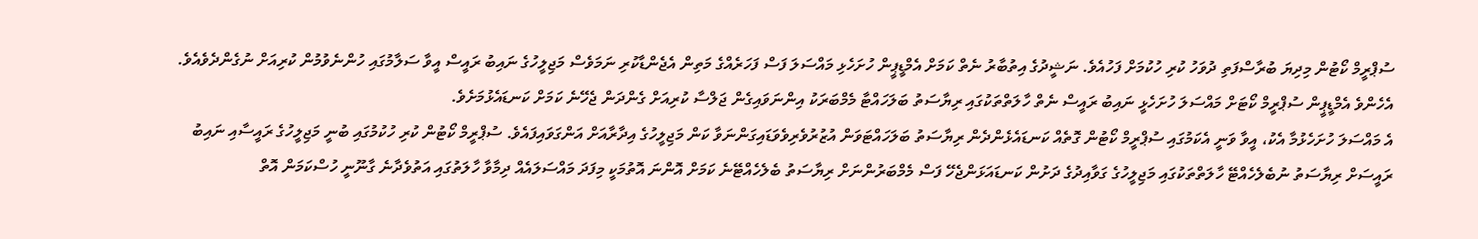ސުޕްރީމް ކޯޓުން މިދިޔަ ބުރާސްފަތި ދުވަހު ކުރި ހުކުމަށް ފަހުއެވެ. ނަޝީދުގެ އިތުބާރު ނެތް ކަމަށް އެމްޑީޕީން ހުށަހެޅި މައްސަލަ ފަސް ފަހަރެއްގެ މަތިން އެޖެންޑާކުރި ނަމަވެސް މަޖިލީހުގެ ނައިބު ރައީސް އީވާ ސަލާމުގައި ހުންނެވުމުން ކުރިއަށް ނުގެންދެވެއެވެ. އެހެންވެ އެމްޑީޕީން ސުޕްރީމް ކޯޓަށް މައްސަލަ ހުށަހެޅީ ނައިބު ރައީސް ނެތް ހާލަތްތަކުގައި ރިޔާސަތު ބަލަހައްޓާ މެމްބަރަކު އިންނަވައިގެން ޖަލްސާ ކުރިއަށް ގެންދަން ޖެހޭނެ ކަމަށް ކަނޑައެޅުމަށެވެ.
އެ މައްސަލަ ހުށަހެޅުމާ އެކު، އީވާ ވަނީ އެކަމުގައި ސުޕްރީމް ކޯޓުން ގޮތެއް ކަނޑައެޅެންދެން ރިޔާސަތު ބަލަހައްޓަވަން އުޒުރުވެރިވެވަޑައިގަންނަވާ ކަން މަޖިލީހުގެ އިދާރާއަށް އަންގަވައިފައެވެ. ސުޕްރީމް ކޯޓުން ކުރި ހުކުމުގައި ބުނީ މަޖިލީހުގެ ރައީސާއި ނައިބު ރައީސަށް ރިޔާސަތު ނުބެލެހެއްޓޭ ހާލަތްތަކުގައި މަޖިލީހުގެ ގަވާއިދުގެ ދަށުން ކަނޑައަޅަންޖެހޭ ފަސް މެމްބަރުންނަށް ރިޔާސަތު ބެލެހެއްޓޭނެ ކަމަށް އޮންނަ އޮތުމަކީ މިފަދަ މައްސަލައެއް ދިމާވާ ހާލަތުގައި އަތުވެދާނެ ގާނޫނީ ހުސްކަމަން އޮތް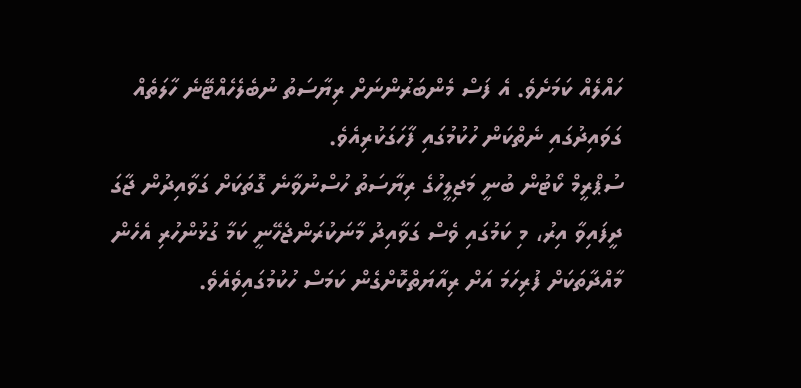ހައްލެއް ކަމަށެވެ. އެ ފަސް މެންބަރުންނަށް ރިޔާސަތު ނުބެލެހެއްޓޭނެ ހާލަތެއް ގަވައިދުގައި ނެތްކަން ހުކުމުގައި ފާހަގަކުރިއެވެ.
ސުޕްރީމް ކޯޓުން ބުނީ މަޖިލީހުގެ ރިޔާސަތު ހުސްނުވާނެ ގޮތަކަށް ގަވާއިދުން ޖާގަ ދީފައިވާ އިރު، މި ކަމުގައި ވެސް ގަވާއިދު މާނަކުރަންޖެހޭނީ ކަމާ ގުޅުންހުރި އެހެން މާއްދާތަކަށް ފުރިހަމަ އަށް ރިއާޔަތްކޮށްގެން ކަމަސް ހުކުމުގައިވެއެވެ.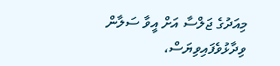މިއަދުގެ ޖަލްސާ އަށް އީވާ ސަލާން ވިދާޅުވެފައިވިޔަސް،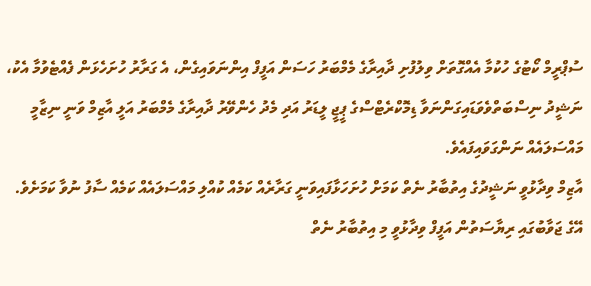ސުޕްރީމް ކޯޓުގެ ހުކުމާ އެއްގޮތަށް ވިލުފުށި ދާއިރާގެ މެމްބަރު ހަސަން އަފީފް އިންނަވައިގެން، އެ ގަރާރު ހުށަހެޅަން ފެއްޓެވުމާ އެކު، ނަޝީދު ނިސްބަތްވެވަޑައިގަންނަވާ ޑިމޮކްރެޓްސްގެ ޕީޖީ ލީޑަރު އަދި މެދު ހެންވޭރު ދާއިރާގެ މެމްބަރު އަލީ އާޒިމް ވަނީ ނިޒާމީ މައްސަލައެއް ނަންގަވައިފައެވެ.
އާޒިމް ވިދާޅުވީ ނަޝީދުގެ އިތުބާރު ނެތް ކަމަށް ހުށަހަޅާފައިވަނީ ގަރާރެއް ކަމެއް ކުއްލި މައްސަލައެއް ކަމެއް ސާފު ނުވާ ކަމަށެވެ. އޭގެ ޖަވާބުގައި ރިޔާސަތުން އަފީފް ވިދާޅުވީ މި އިތުބާރު ނެތް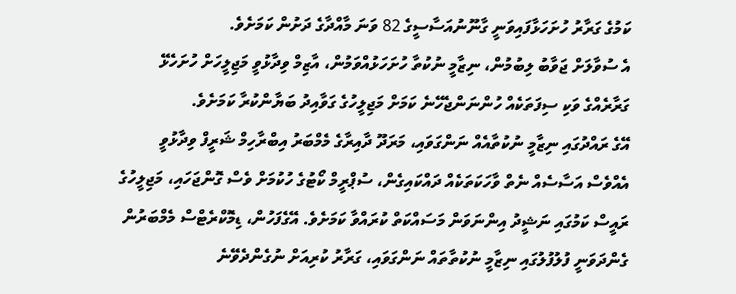ކަމުގެ ގަރާރު ހުށަހަޅާފައިވަނީ ގާނޫނުއަސާސީގެ 82 ވަނަ މާއްދާގެ ދަށުން ކަމަށެވެ.
އެ ސުވާލަށް ޖަވާބު ލިބުމުން، ނިޒާމީ ނުކުތާ ހުށަހަޅުއްވަމުން، އާޒިމް ވިދާޅުވީ މަޖިލީހަށް ހުށަހެޅޭ ގަރާރެއްގެ ވަކި ސިފަތަކެއް ހުންނަންޖެހޭނެ ކަމަށް މަޖިލީހުގެ ގަވާއިދު ބަޔާންކުރާ ކަމަށެވެ.
އޭގެ ރައްދުގައި ނިޒާމީ ނުކުތާއެއް ނަންގަވައި، މަރަދޫ ދާއިރާގެ މެމްބަރު އިބްރާހިމް ޝަރީފް ވިދާޅުވީ އެއްވެސް އަސާސެއް ނެތް ވާހަކަތަކެއް ދައްކައިގެން، ސުޕްރީމް ކޯޓުގެ ހުކުމަށް ވެސް ގޮންޖަހައި، މަޖިލީހުގެ ރައީސް ކަމުގައި ނަޝީދު އިންނަވަން މަސައްކަތް ކުރައްވާ ކަމަށެވެ. އޭގެފަހުން، ޑިމޮކްރެޓްސް މެމްބަރުން ގެންދަވަނީ ފުލުފުލުގައި ނިޒާމީ ނުކުތާތައް ނަންގަވައި، ގަރާރު ކުރިއަށް ނުގެންދެވޭނެ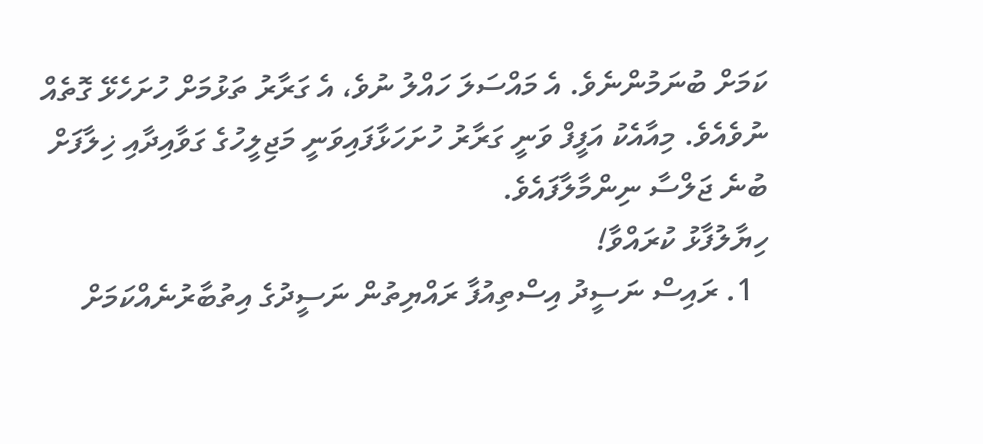ކަމަށް ބުނަމުންނެވެ. އެ މައްސަލަ ހައްލު ނުވެ، އެ ގަރާރު ތަޅުމަށް ހުށަހެޅޭ ގޮތެއް ނުވެއެވެ. މިއާއެކު އަފީފް ވަނީ ގަރާރު ހުށަހަޅާފައިވަނީ މަޖިލީހުގެ ގަވާއިދާއި ޚިލާފަށް ބުނެ ޖަލްސާ ނިންމާލާފައެވެ.
ހިޔާލުފާޅު ކުރައްވާ!
  1. ރައިސް ނަސީދު އިސްތިއުފާ ރައްޔިތުން ނަސީދުގެ އިތުބާރުނެއްކަމަށް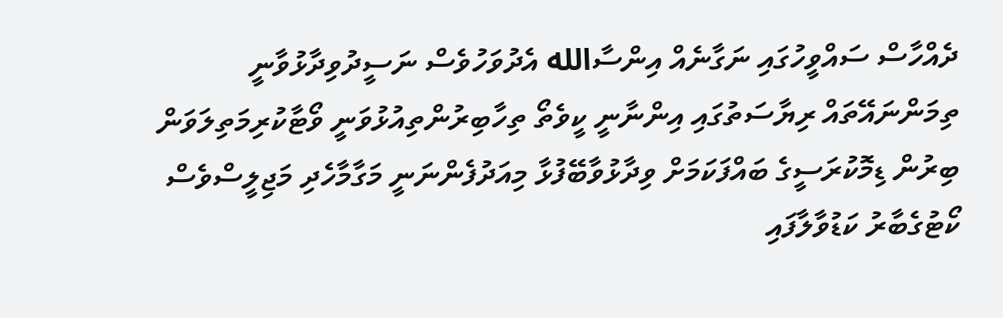ދެއްހާސް ސައްވީހުގައި ނަގާނެއް އިންސާالله އެދުވަހުވެސް ނަސީދުވިދާޅުވާނީ ތިމަންނައޭތައް ރިޔާސަތުގައި އިންނާނީ ކީވެތޯ ތިހާބިރުންތިއުޅުވަނީ ވޯޓާކުރިމަތިލަވަން ބިރުން ޑިމޮކުރަސީގެ ބައްފަކަމަށް ވިދާޅުވާބޭފުޅާ މިއަދުފެންނަނީ މަގާމާހެދި މަޖިލީސްވެސް ކޯޓުގެބާރު ކަޑުވާލާފައި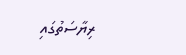ރިޔާސަތުގައި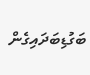ބަގުޑިބަދައިގެން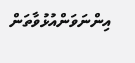އިންނަވަންއުޅުވާތަން